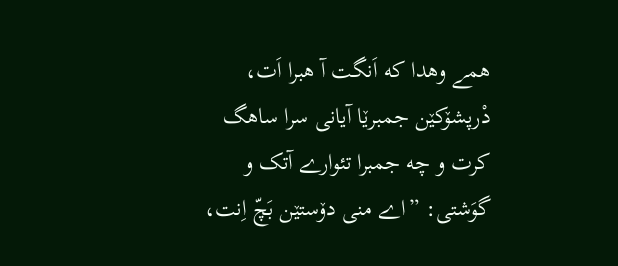همے وهدا که اَنگت آ هبرا اَت، دْرپشۆکێن جمبرێا آیانی سرا ساهگ کرت و چه جمبرا تئوارے آتک و گوَشتی: ”اے منی دۆستێن بَچّ اِنت،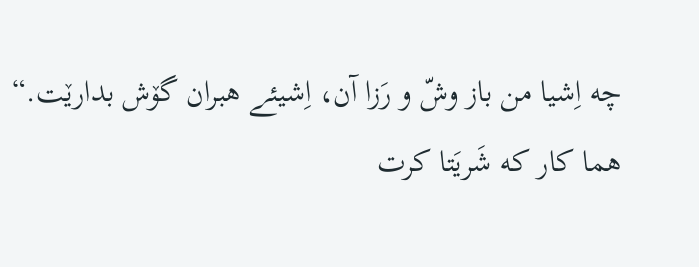چه اِشیا من باز وشّ و رَزا آن، اِشیئے هبران گۆش بدارێت.“
هما کار که شَریَتا کرت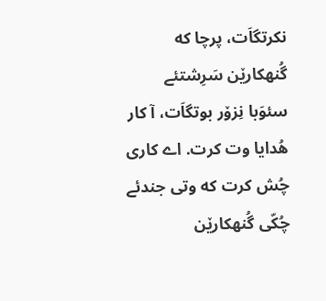نکرتگاَت، پرچا که گُنهکارێن سَرِشتئے سئوَبا نِزۆر بوتگاَت، آ کار هُدایا وت کرت. اے کاری چُش کرت که وتی جندئے چُکّی گُنهکارێن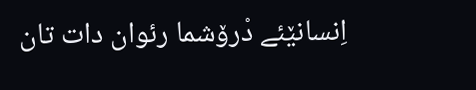اِنسانێئے دْرۆشما رئوان دات تان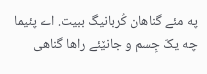په مئے گناهان کُربانیگ ببیت. اے پئیما چه یکّ جِسم و جانێئے راها گناهی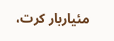مئیاربار کرت،